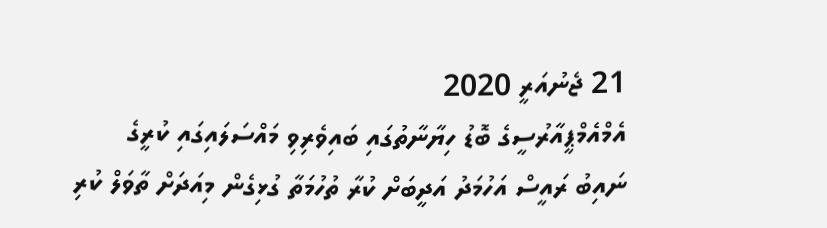21 ޖެނުއަރީ 2020
އެމްއެމްޕީއާރުސީގެ ބޮޑު ހިޔާނާތުގައި ބައިވެރިވި މައްސަލައިގައި ކުރީގެ ނައިބު ރައީސް އަހުމަދު އަދީބަށް ކުރާ ތުހުމަތާ ގުޅިގެން މިއަދަށް ތާވަލް ކުރި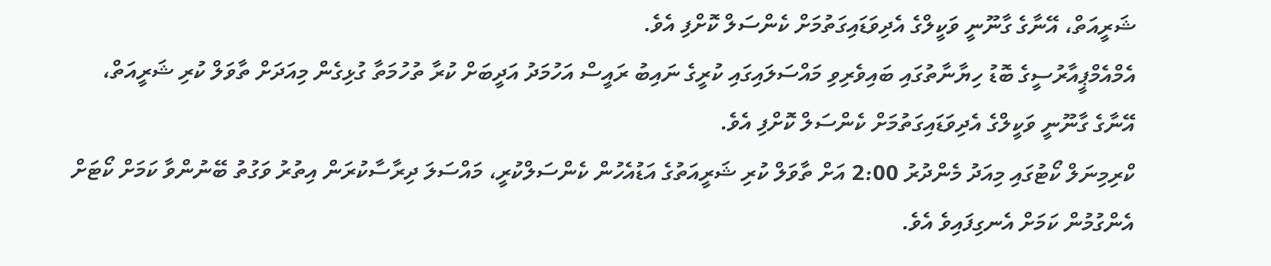ޝަރީއަތް، އޭނާގެ ގާނޫނީ ވަކީލްގެ އެދިވަޑައިގަތުމަށް ކެންސަލް ކޮށްފި އެވެ.
އެމްއެމްޕީއާރުސީގެ ބޮޑު ހިޔާނާތުގައި ބައިވެރިވި މައްސަލައިގައި ކުރީގެ ނައިބު ރައީސް އަހުމަދު އަދީބަށް ކުރާ ތުހުމަތާ ގުޅިގެން މިއަދަށް ތާވަލް ކުރި ޝަރީއަތް، އޭނާގެ ގާނޫނީ ވަކީލްގެ އެދިވަޑައިގަތުމަށް ކެންސަލް ކޮށްފި އެވެ.
ކްރިމިނަލް ކޯޓުގައި މިއަދު މެންދުރު 2:00 އަށް ތާވަލް ކުރި ޝަރީއަތުގެ އަޑުއެހުން ކެންސަލްކުރީ، މައްސަލަ ދިރާސާކުރަން އިތުރު ވަގުތު ބޭނުންވާ ކަމަށް ކޯޓަށް އެންގުމުން ކަމަށް އެނގިފައިވެ އެވެ.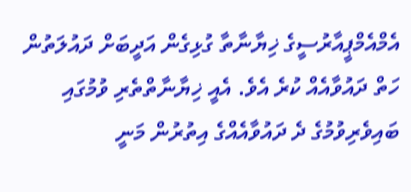އެމްއެމްޕީއާރުސީގެ ޚިޔާނާތާ ގުޅިގެން އަދީބަށް ދައުލަތުން ހަތް ދައުވާއެއް ކުރެ އެވެ. އެއީ ޚިޔާނާތްތެރި ވުމުގައި ބައިވެރިވުމުގެ ދެ ދައުވާއެއްގެ އިތުރުން މަނީ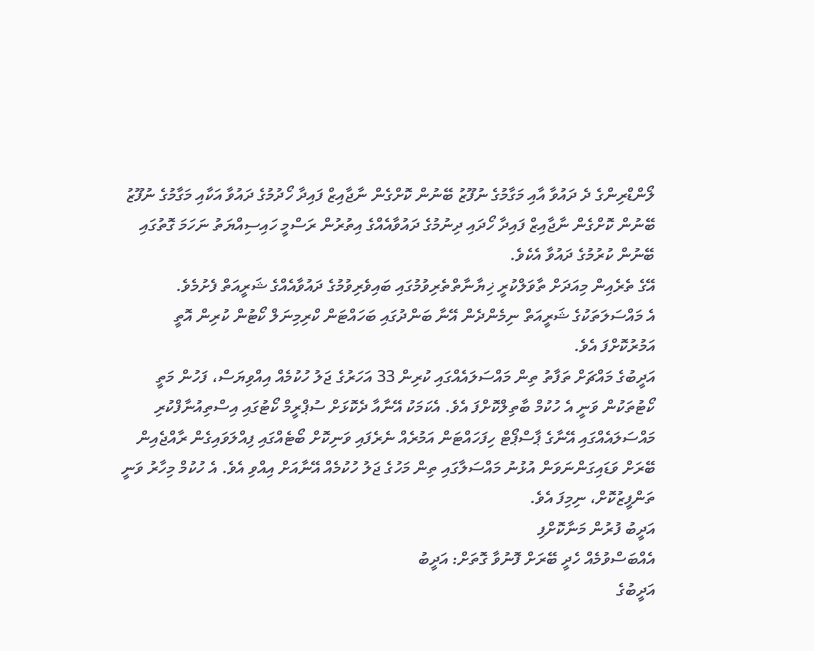ލޯންޑްރިންގެ ދެ ދައުވާ އާއި މަގާމުގެ ނުފޫޒު ބޭނުން ކޮށްގެން ނާޖާއިޒް ފައިދާ ހޯދުމުގެ ދައުވާ އަކާއި މަގާމުގެ ނުފޫޒު ބޭނުން ކޮށްގެން ނާޖާއިޒް ފައިދާ ހޯދައި ދިނުމުގެ ދައުވާއެއްގެ އިތުރުން ރަސްމީ ހައިސިއްޔަތު ނަހަމަ ގޮތުގައި ބޭނުން ކުރުމުގެ ދައުވާ އެކެވެ.
އޭގެ ތެރެއިން މިއަދަށް ތާވަލްކުރީ ޚިޔާނާތްތެރިވުމުގައި ބައިވެރިވުމުގެ ދައުވާއެއްގެ ޝަރީއަތް ފެށުމެވެ.
އެ މައްސަލަތަކުގެ ޝަރީއަތް ނިމެންދެން އޭނާ ބަންދުގައި ބަހައްޓަން ކްރިމިނަލް ކޯޓުން ކުރިން އޮތީ އަމުރުކޮށްފަ އެވެ.
އަދީބުގެ މައްޗަށް ތަފާތު ތިން މައްސަލައެއްގައި ކުރިން 33 އަހަރުގެ ޖަލު ހުކުމެއް އިއްވިޔަސް، ފަހުން މަތީ ކޯޓުތަކުން ވަނީ އެ ހުކުމް ބާތިލްކޮށްފަ އެވެ. އެކަމަކު އޭނާއާ ދެކޮޅަށް ސުޕްރީމް ކޯޓުގައި އިސްތިއުނާފްކުރި މައްސަލައެއްގައި އޭނާގެ ޕާސްޕޯޓް ހިފަހައްޓަން އަމުރެއް ނެރެފައި ވަނިކޮށް ބޯޓެއްގައި ފިއްލަވައިގެން ރާއްޖެއިން ބޭރަށް ވަޑައިގަންނަވަން އުޅުނު މައްސަލާގައި ތިން މަހުގެ ޖަލު ހުކުމެއް އޭނާއަށް އިއްވި އެވެ. އެ ހުކުމް މިހާރު ވަނީ ތަންފީޒުކޮށް، ނިމިފަ އެވެ.
އަދީބު ފުރުން މަނާކޮށްފި
އެއްބަސްވުމެއް ހެދީ ބޭރަށް ފޮނުވާ ގޮތަށް: އަދީބު
އަދީބުގެ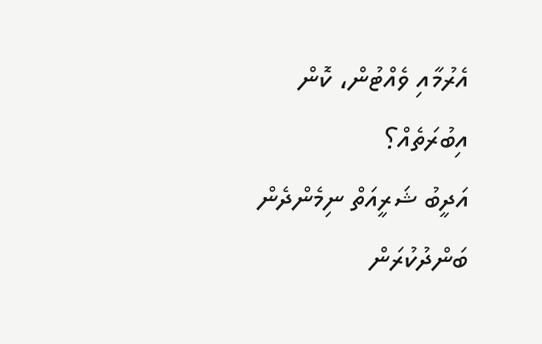އެރުމާއި ވެއްޓުން، ކޮން އިބުރަތެއް؟
އަދީބު ޝަރީއަތް ނިމެންދެން ބަންދުކުރަން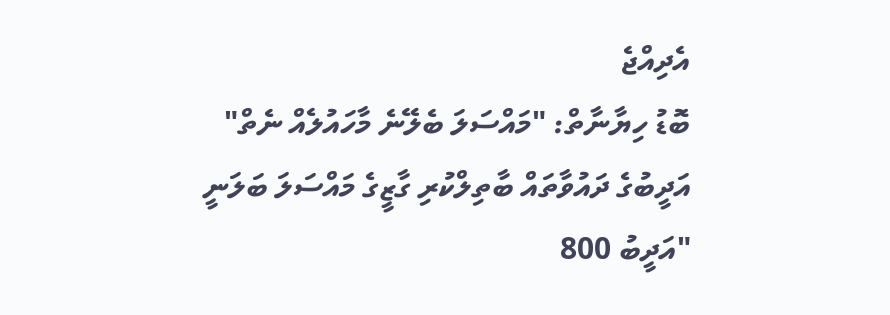އެދިއްޖެ
ބޮޑު ހިޔާނާތް: "މައްސަލަ ބެލޭނެ މާހައުލެއް ނެތް"
އަދީބުގެ ދައުވާތައް ބާތިލްކުރި ގާޒީގެ މައްސަލަ ބަލަނީ
"އަދީބު 800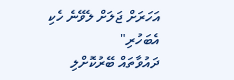އަހަރަށް ޖަލަށް ލެވޭނެ ހެކި އެބަހުރި"
ދައުވާތައް ބޭރުކޮށްލި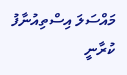މައްސަލަ އިސްތިއުނާފު ކުރާނީ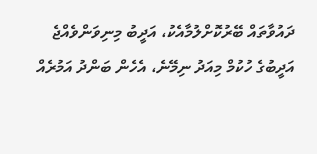ދައުވާތައް ބޭރުކޮށްލުމާއެކު، އަދީބު މިނިވަންވެއްޖެ
އަދީބުގެ ހުކުމް މިއަދު ނިމޭނެ، އެހެން ބަންދު އަމުރެއް